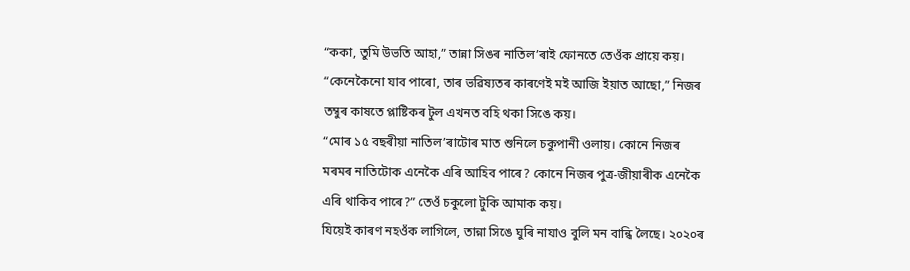“ককা, তুমি উভতি আহা,” তান্না সিঙৰ নাতিল’ৰাই ফোনতে তেওঁক প্ৰায়ে কয়। “কেনেকৈনো যাব পাৰো, তাৰ ভৱিষ্যতৰ কাৰণেই মই আজি ইয়াত আছো,” নিজৰ তম্বুৰ কাষতে প্লাষ্টিকৰ টুল এখনত বহি থকা সিঙে কয়।
“মোৰ ১৫ বছৰীয়া নাতিল’ৰাটোৰ মাত শুনিলে চকুপানী ওলায়। কোনে নিজৰ মৰমৰ নাতিটোক এনেকৈ এৰি আহিব পাৰে? কোনে নিজৰ পুত্ৰ-জীয়াৰীক এনেকৈ এৰি থাকিব পাৰে?” তেওঁ চকুলো টুকি আমাক কয়।
যিয়েই কাৰণ নহওঁক লাগিলে, তান্না সিঙে ঘুৰি নাযাও বুলি মন বান্ধি লৈছে। ২০২০ৰ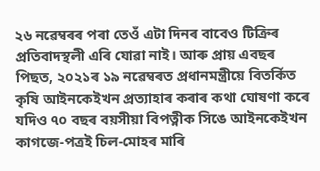২৬ নৱেম্বৰৰ পৰা তেওঁ এটা দিনৰ বাবেও টিক্ৰিৰ প্ৰতিবাদস্থলী এৰি যোৱা নাই। আৰু প্ৰায় এবছৰ পিছত, ২০২১ৰ ১৯ নৱেম্বৰত প্ৰধানমন্ত্ৰীয়ে বিতৰ্কিত কৃষি আইনকেইখন প্ৰত্যাহাৰ কৰাৰ কথা ঘোষণা কৰে যদিও ৭০ বছৰ বয়সীয়া বিপত্নীক সিঙে আইনকেইখন কাগজে-পত্ৰই চিল-মোহৰ মাৰি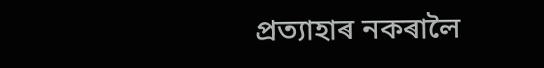প্ৰত্যাহাৰ নকৰালৈ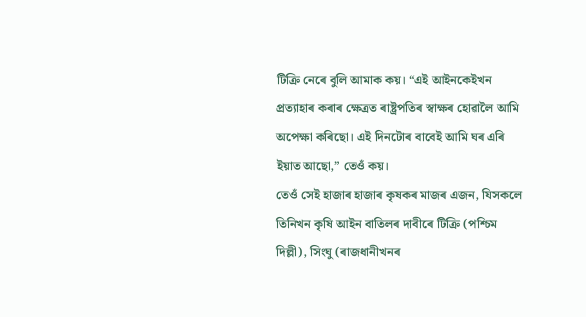টিক্ৰি নেৰে বুলি আমাক কয়। “এই আইনকেইখন প্ৰত্যাহাৰ কৰাৰ ক্ষেত্ৰত ৰাষ্ট্ৰপতিৰ স্বাক্ষৰ হোৱালৈ আমি অপেক্ষা কৰিছো। এই দিনটোৰ বাবেই আমি ঘৰ এৰি ইয়াত আছো,” তেওঁ কয়।
তেওঁ সেই হাজাৰ হাজাৰ কৃষকৰ মাজৰ এজন, যিসকলে তিনিখন কৃষি আইন বাতিলৰ দাবীৰে টিক্ৰি (পশ্চিম দিল্লী), সিংঘু (ৰাজধানীখনৰ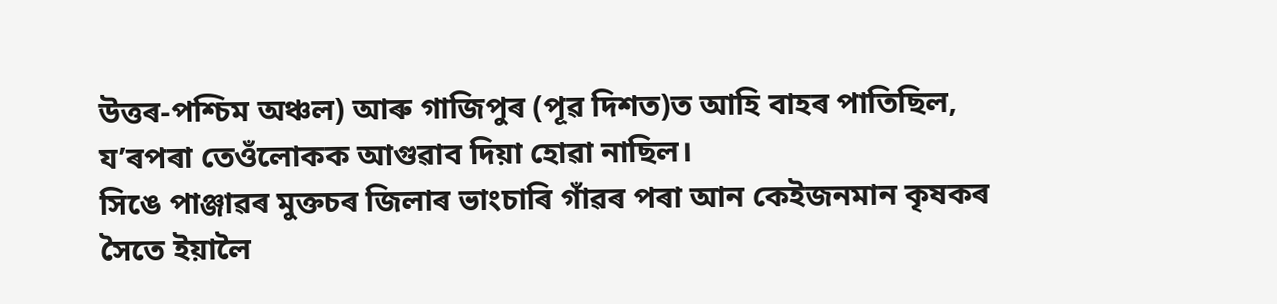উত্তৰ-পশ্চিম অঞ্চল) আৰু গাজিপুৰ (পূৱ দিশত)ত আহি বাহৰ পাতিছিল, য’ৰপৰা তেওঁলোকক আগুৱাব দিয়া হোৱা নাছিল।
সিঙে পাঞ্জাৱৰ মুক্তচৰ জিলাৰ ভাংচাৰি গাঁৱৰ পৰা আন কেইজনমান কৃষকৰ সৈতে ইয়ালৈ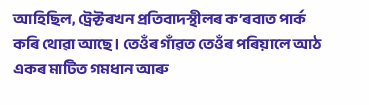আহিছিল, ট্ৰেক্টৰখন প্ৰতিবাদস্থীলৰ ক’ৰবাত পাৰ্ক কৰি থোৱা আছে। তেওঁৰ গাঁৱত তেওঁৰ পৰিয়ালে আঠ একৰ মাটিত গমধান আৰু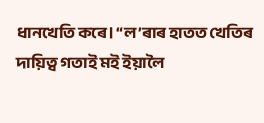ধানখেতি কৰে। “ল’ৰাৰ হাতত খেতিৰ দায়িত্ব গতাই মই ইয়ালৈ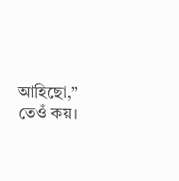আহিছো,” তেওঁ কয়।